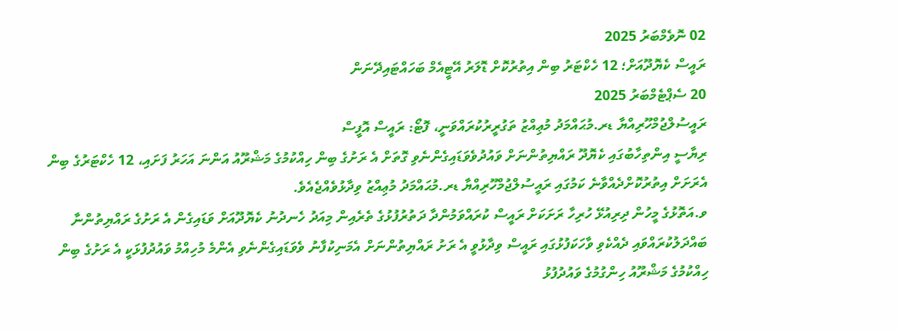02 ނޮވެމްބަރު 2025
ރައީސް ކެޔޮދޫއަށް؛ 12 ހެކްޓަރު ބިން އިތުރުކޮށް ޑޮލަރު އޭޓީއެމް ބަހައްޓައިދޭނަން
20 ސެޕްޓެމްބަރު 2025
ރައީސުލްޖުމްހޫރިއްޔާ ޑރ.މުޙައްމަދު މުޢިއްޒު ތަގުރީރުކުރައްވަނީ، ފޮޓޯ: ރައީސް އޮފީސް
ރިޔާސީ އިންތިހާބުގައި ކެޔޮދޫ ރައްޔިތުންނަށް ވައުދުވެވަޑައިގެންނެވި ގޮތަށް އެ ރަށުގެ ބިން ހިއްކުމުގެ މަޝްރޫއު އަންނަ އަހަރު ފަށައި، 12 ހެކްޓަރުގެ ބިން އެރަށަށް އިތުރުކޮށްދެއްވާނެ ކަމުގައި ރައީސުލްޖުމްހޫރިއްޔާ ޑރ.މުޙައްމަދު މުޢިއްޒު ވިދާޅުވެއްޖެއެވެ.
ވ.އަތޮޅުގެ މީހުން ދިރިއުޅޭ ހުރިހާ ރަށަކަށް ރައީސް ކުރައްވަމުންދާ ދަތުރުފުޅުގެ ތެރެއިން މިއަދު ހެނދުނު ކެޔޮދޫއަށް ވަޑައިގެން އެ ރަށުގެ ރައްޔިތުންނާ ބައްދަލުކުރައްވައި ދެއްކެވި ވާހަކަފުޅުގައި ރައީސް ވިދާޅުވީ އެ ރަށު ރައްޔިތުންނަށް އެމަނިކުފާނު ވެވަޑައިގެންނެވި އެންމެ މުހިއްމު ވައުދުފުޅަކީ އެ ރަށުގެ ބިން ހިއްކުމުގެ މަޝްރޫއު ހިންގުމުގެ ވައުދުފުޅު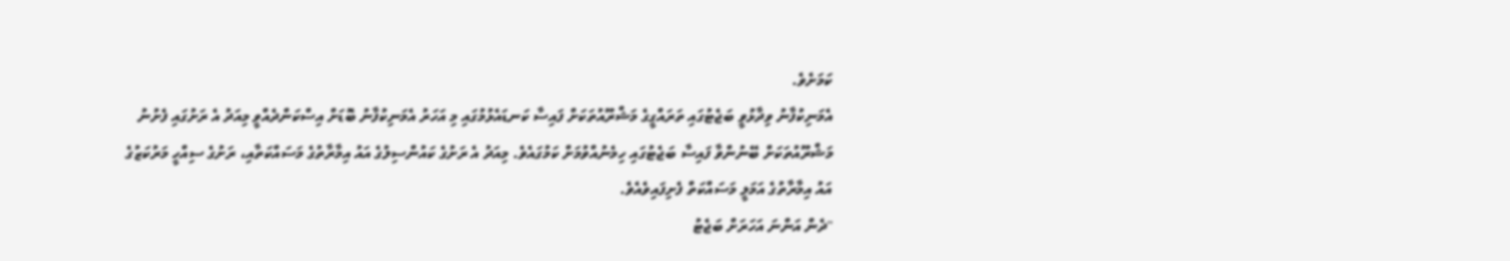ކަމަށެވެ.
އެމަނިކުފާނު ވިދާޅުވީ ބަޖެޓުގައި ތަރައްގީގެ މަޝްރޫއުތަކަށް ފައިސާ ކަނޑައެޅުމުގައި މި އަހަރު އެމަނިކުފާނު ބޮޑަށް އިސްކަންދެއްވީ މިއަދު އެ ރަށުގައި ފެށުނު މަޝްރޫއުތަކަށް ބޭނުންވާ ފައިސާ ބަޖެޓުގައި ހިމެނުއްވުމަށް ކަމުގައެވެ. މިއަދު އެ ރަށުގެ ކައުންސިލުގެ އައު އިމާރާތުގެ މަސައްކަތާއި، ރަށުގެ ސިއްހީ މަރުކަޒުގެ އައު އިމާރާތުގެ އަމަލީ މަސައްކަތް ފެށިފައިވެއެވެ.
"ދެން އަންނަ އަހަރަށް ބަޖެޓު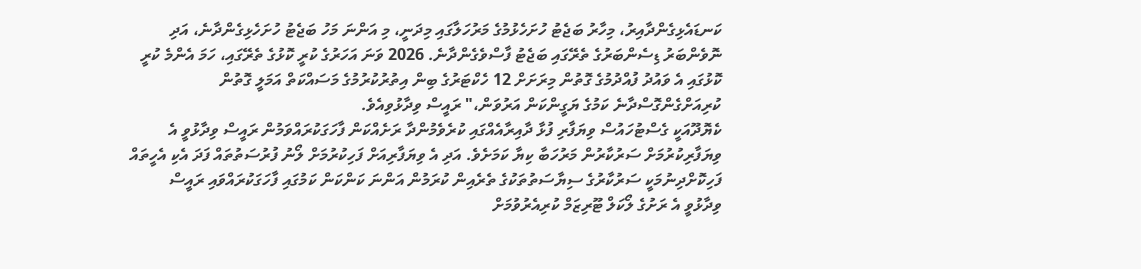ކަނޑައެޅިގެންދާއިރު، މިހާރު ބަޖެޓު ހުށަހެޅުމުގެ މަރުހަލާގައި މިދަނީ، މި އަންނަ މަހު ބަޖެޓު ހުށަހެޅިގެންދާނެ، އަދި ނޮވެންބަރު ޑިސެންބަރުގެ ތެރޭގައި ބަޖެޓު ފާސްވެގެންދާނެ. 2026 ވަނަ އަހަރުގެ ކުރީ ކޮޅުގެ ތެރޭގައި، ހަމަ އެންމެ ކުރީ ކޮޅުގައި އެ ވައުދު ފުއްދުމުގެ ގޮތުން މިރަށަށް 12 ހެކްޓަރުގެ ބިން އިތުރުކުރުމުގެ މަސައްކަތް އަމަލީ ގޮތުން ކުރިއަށްގެންގޮސްދާނެ ކަމުގެ ޔަގީންކަން އަރުވަން،" ރައީސް ވިދާޅުވިއެވެ.
ކެޔޮދޫއަކީ ގެސްޓުހައުސް ވިޔަފާރި ފުޅާ ދާއިރާއެއްގައި ކުރެވެމުންދާ ރަށެއްކަން ފާހަގަކުރައްވަމުން ރައީސް ވިދާޅުވީ އެ ވިޔަފާރިކުރުމަށް ސަރުކާރުން މަރުހަބާ ކިޔާ ކަމަށެވެ. އަދި އެ ވިޔަފާރިއަށް ފަހިކުރުމަށް ލޯނު ފުރުސަތުތައް ފަދަ އެކި އެހީތައް ފަހިކޮށްދިނުމަކީ ސަރުކާރުގެ ސިޔާސަތުތަކުގެ ތެރެއިން ކުރަމުން އަންނަ ކަންކަން ކަމުގައި ފާހަގަކުރައްވައި ރައީސް ވިދާޅުވީ އެ ރަށުގެ ލޯކަލް ޓޫރިޒަމް ކުރިއެރުވުމަށް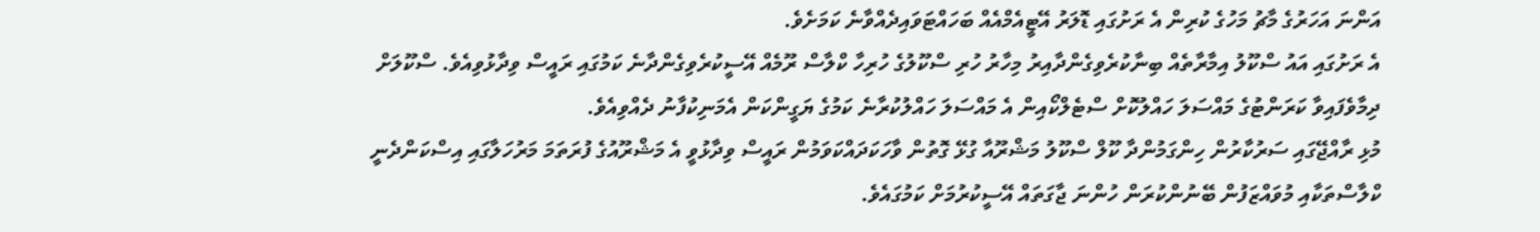އަންނަ އަހަރުގެ މާޗު މަހުގެ ކުރިން އެ ރަށުގައި ޑޮލަރު އޭޓީއެމްއެއް ބަހައްޓަވައިދެއްވާނެ ކަމަށެވެ.
އެ ރަށުގައި އައު ސްކޫލު އިމާރާތެއް ބިނާކުރެވިގެންދާއިރު މިހާރު ހުރި ސްކޫލުގެ ހުރިހާ ކްލާސް ރޫމެއް އޭސީކުރެވިގެންދާނެ ކަމުގައި ރައީސް ވިދާޅުވިއެވެ. ސްކޫލަށް ދިމާވެފައިވާ ކަރަންޓުގެ މައްސަލަ ހައްލުކޮށް ސްޓެލްކޯއިން އެ މައްސަލަ ހައްލުކުރާނެ ކަމުގެ ޔަގީންކަން އެމަނިކުފާނު ދެއްވިއެވެ.
މުޅި ރާއްޖޭގައި ސަރުކާރުން ހިންގަމުންދާ ކޫލް ސްކޫލު މަޝްރޫއާ ގުޅޭ ގޮތުން ވާހަކަދައްކަވަމުން ރައީސް ވިދާޅުވީ އެ މަޝްރޫއުގެ ފުރަތަމަ މަރުހަލާގައި އިސްކަންދެނީ ކްލާސްތަކާއި މުވައްޒަފުން ބޭނުންކުރަން ހުންނަ ޖާގަތައް އޭސީކުރުމަށް ކަމުގައެވެ.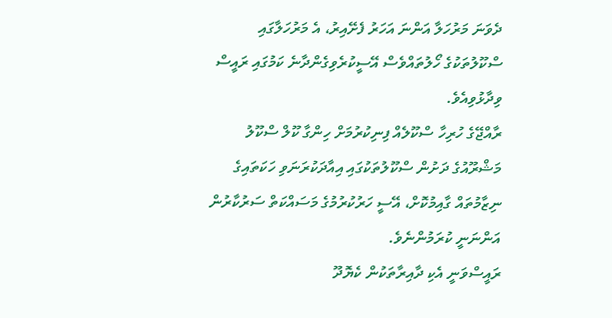ދެވަނަ މަރުހަލާ އަންނަ އަހަރު ފެށޭއިރު، އެ މަރުހަލާގައި ސްކޫލުތަކުގެ ހޯލުތައްވެސް އޭސީކުރެވިގެންދާނެ ކަމުގައި ރައީސް ވިދާޅުވިއެވެ.
ރާއްޖޭގެ ހުރިހާ ސްކޫލެއް ފިނިކުރުމަށް ހިންގާ ކޫލް ސްކޫލު މަޝްރޫއުގެ ދަށުން ސްކޫލުތަކުގައި އިއާދަކުރަނަވި ހަކަތައިގެ ނިޒާމުތައް ގާއިމުކޮށް، އޭސީ ހަރުކުރުމުގެ މަސައްކަތް ސަރުކާރުން އަންނަނީ ކުރަމުންނެވެ.
ރައީސްވަނީ އެކި ދާއިރާތަކުން ކެޔޮދޫ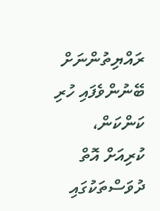ރައްޔިތުންނަށް ބޭނުންވެފައި ހުރި ކަންކަން، ކުރިއަށް އޮތް ދުވަސްތަކުގައި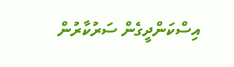އިސްކަންދީގެން ސަރުކާރުން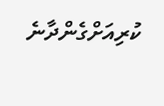ކުރިއަށްގެންދާނެ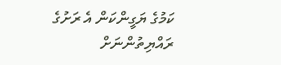ކަމުގެ ޔަގީންކަން އެ ރަށުގެ ރައްޔިތުންނަށް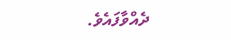ދެއްވާފައެވެ.